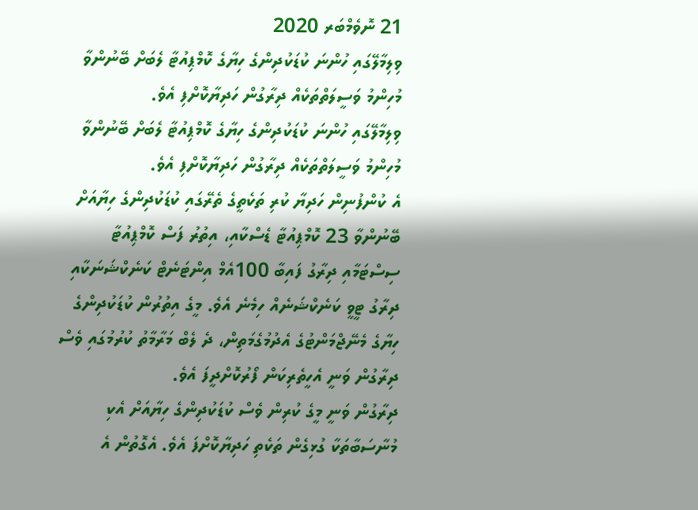21 ނޮވެމްބަރ 2020
ވިލިމާލޭގައި ހުންނަ ކުޑަކުދިންގެ ހިޔާގެ ކޮމްޕިއުޓާ ލެބަށް ބޭނުންވާ މުހިންމު ވަސީލަތްތަކެއް ދިރާގުން ހަދިޔާކޮށްފި އެވެ.
ވިލިމާލޭގައި ހުންނަ ކުޑަކުދިންގެ ހިޔާގެ ކޮމްޕިއުޓާ ލެބަށް ބޭނުންވާ މުހިންމު ވަސީލަތްތަކެއް ދިރާގުން ހަދިޔާކޮށްފި އެވެ.
އެ ކުންފުނިން ހަދިޔާ ކުރި ތަކެތީގެ ތެރޭގައި ކުޑަކުދިންގެ ހިޔާއަށް ބޭނުންވާ 23 ކޮމްޕިއުޓާ ޑެސްކާއި، އިތުރު ފަސް ކޮމްޕިއުޓާ ސިސްޓަމާއި ދިރާގު ފައިބާ 100އެމް އިންޓަނެޓް ކަނެކްޝަނަކާއި ދިރާގު ޓީވީ ކަނެކްޝަނެއް ހިމެނެ އެވެ. މީގެ އިތުރުން ކުޑަކުދިންގެ ހިޔާގެ މެނޭޖްމަންޓުގެ އެދުމުގެމަތިން، ދެ ލެބް މަރާމާތު ކުރުމުގައި ވެސް ދިރާގުން ވަނީ އެހީތެރިކަން ފޯރުކޮށްދީފަ އެވެ.
ދިރާގުން ވަނީ މީގެ ކުރިން ވެސް ކުޑަކުދިންގެ ހިޔާއަށް އެކި މުނާސަބާތަކާ ގުޅިގެން ތަކެތި ހަދިޔާކޮށްފަ އެވެ. އެގޮތުން އެ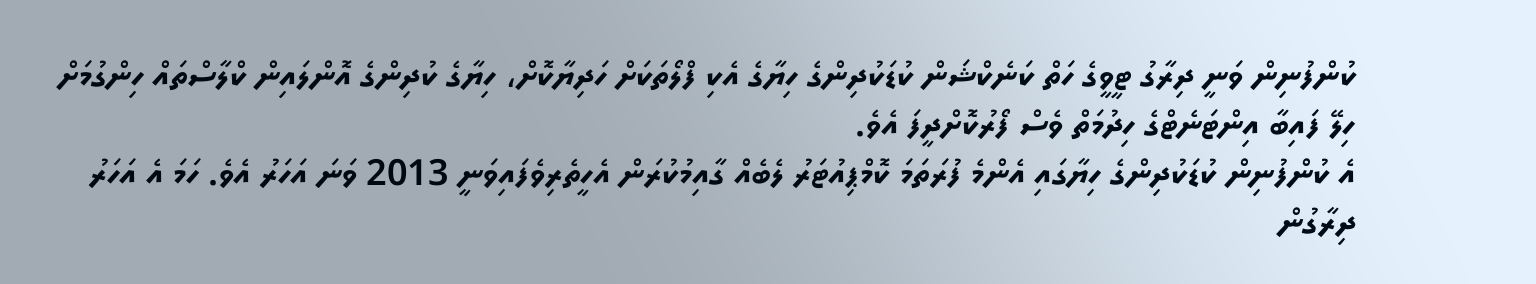ކުންފުނިން ވަނީ ދިރާގު ޓީވީގެ ހަތް ކަނެކްޝަން ކުޑަކުދިންގެ ހިޔާގެ އެކި ފްލޯތަކަށް ހަދިޔާކޮށް، ހިޔާގެ ކުދިންގެ އޮންލައިން ކްލާސްތައް ހިންގުމަށް ހިލޭ ފައިބާ އިންޓަނެޓްގެ ހިދުމަތް ވެސް ފޯރުކޮށްދީފަ އެވެ.
އެ ކުންފުނިން ކުޑަކުދިންގެ ހިޔާގައި އެންމެ ފުރަތަމަ ކޮމްޕިއުޓަރު ލެބެއް ގާއިމުކުރަން އެހީތެރިވެފައިވަނީ 2013 ވަނަ އަހަރު އެވެ. ހަމަ އެ އަހަރު ދިރާގުން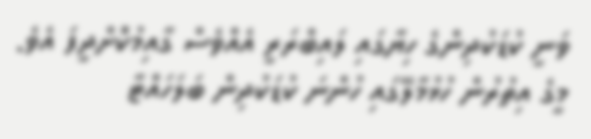ވަނީ ކުޑަކުދިންގެ ހިޔާގައި ލައިބްރަރީ އެއްވެސް ގާއިމުކޮށްދީފަ އެވެ. މީގެ އިތުރުން ހުޅުމާލޭގައި ހުންނަ ކުޑަކުދިން ބަލަހައްޓާ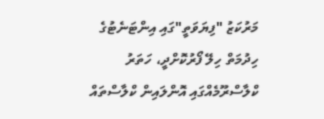މަރުކަޒު "ފިޔަވަތީ"ގައި އިންޓަނެޓުގެ ހިދުމަތް ހިލޭ ފޯރުކޮށްދީ، ހަތަރު ކްލާސްރޫމެއްގައި އޮންލައިން ކްލާސްތައް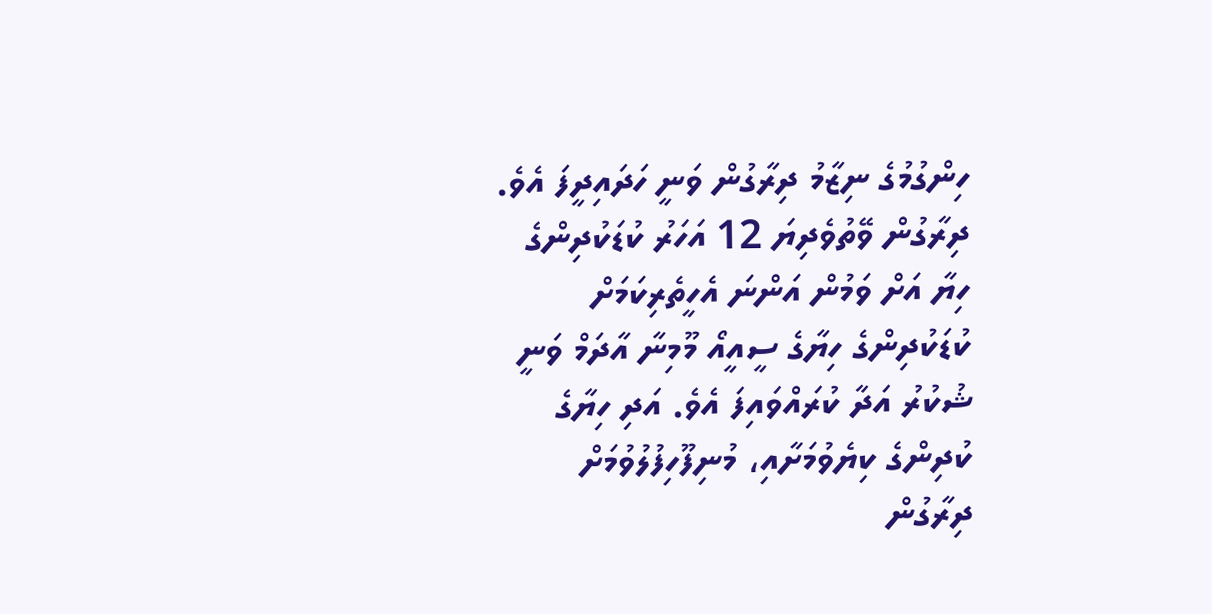ހިންގުމުގެ ނިޒާމު ދިރާގުން ވަނީ ހަދައިދީފަ އެވެ.
ދިރާގުން ވޭތުވެދިޔަ 12 އަހަރު ކުޑަކުދިންގެ ހިޔާ އަށް ވަމުން އަންނަ އެހީތެރިކަމަށް ކުޑަކުދިންގެ ހިޔާގެ ސީއީއޯ މޫމިނާ އާދަމް ވަނީ ޝުކުރު އަދާ ކުރައްވައިފަ އެވެ. އަދި ހިޔާގެ ކުދިންގެ ކިޔެވުމަށާއި، މުނިފޫހިފުލުވުމަށް ދިރާގުން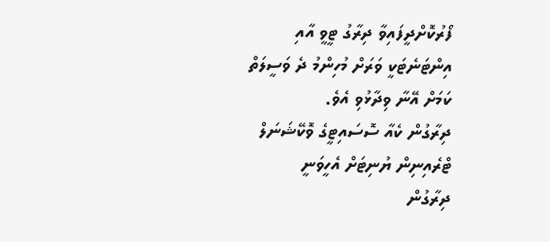ފޯރުކޮށްދީފައިވާ ދިރާގު ޓީވީ އާއި އިންޓަނެޓަކީ ވަރަށް މުހިންމު ދެ ވަސީލަތް ކަމަށް އޭނާ ވިދާޅުވި އެވެ.
ދިރާގުން ކެއާ ސޮސައިޓީގެ ވޮކޭޝަނަލް ޓްރެއިނިން ޔުނިޓަށް އެހީވަނީ
ދިރާގުން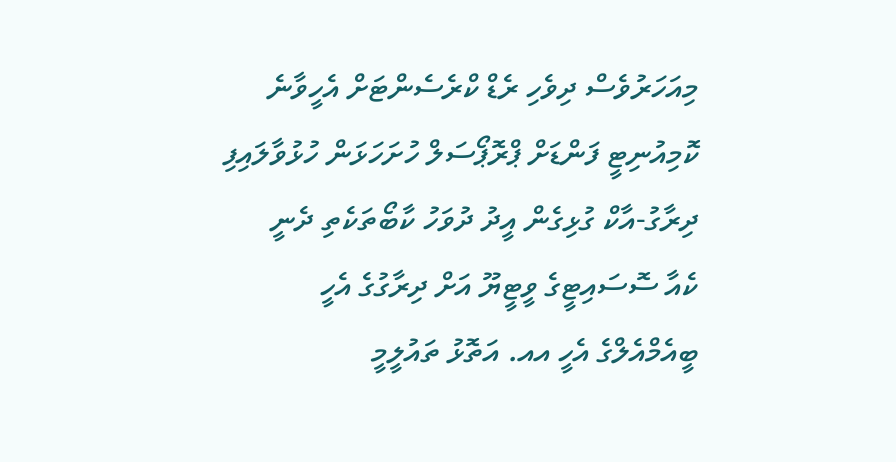މިއަހަރުވެސް ދިވެހި ރެޑް ކްރެސެންޓަށް އެހީވާނެ
ކޮމިއުނިޓީ ފަންޑަށް ޕްރޮޕޯސަލް ހުށަހަޅަން ހުޅުވާލައިފި
ދިރާގު-އާކް ގުޅިގެން އީދު ދުވަހު ކާބޯތަކެތި ދެނީ
ކެއާ ސޮސައިޓީގެ ވީޓީޔޫ އަށް ދިރާގުގެ އެހީ
ބީއެމްއެލްގެ އެހީ އއ. އަތޮޅު ތައުލީމީ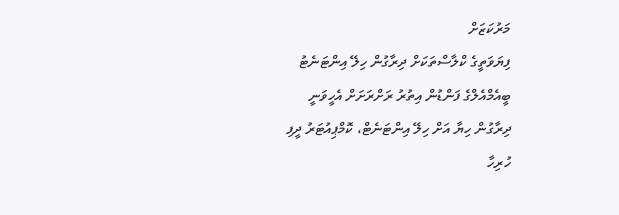މަރުކަޒަށް
ފިޔަވަތީގެ ކްލާސްތަކަށް ދިރާގުން ހިލޭ އިންޓަނެޓު
ބީއެމްއެލްގެ ފަންޑުން އިތުރު ރަށްރަށަށް އެހީވަނީ
ދިރާގުން ހިޔާ އަށް ހިލޭ އިންޓަނެޓް، ކޮމްޕިއުޓަރު ދީފި
ހުރިހާ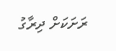ރަށަކަށް ދިރާގު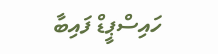ހައިސްޕީޑް ފައިބާ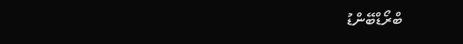ބްރޯޑްބޭންޑު